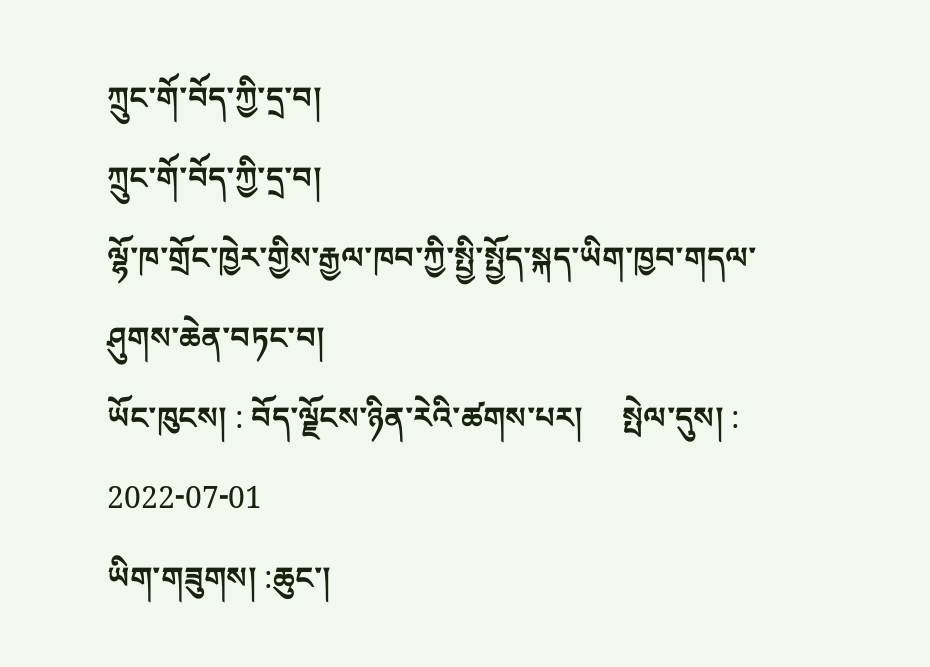ཀྲུང་གོ་བོད་ཀྱི་དྲ་བ།
ཀྲུང་གོ་བོད་ཀྱི་དྲ་བ།
ལྷོ་ཁ་གྲོང་ཁྱེར་གྱིས་རྒྱལ་ཁབ་ཀྱི་སྤྱི་སྤྱོད་སྐད་ཡིག་ཁྱབ་གདལ་ཤུགས་ཆེན་བཏང་བ།
ཡོང་ཁུངས། : བོད་ལྗོངས་ཉིན་རེའི་ཚགས་པར།     སྤེལ་དུས། : 2022-07-01
ཡིག་གཟུགས། :ཆུང་།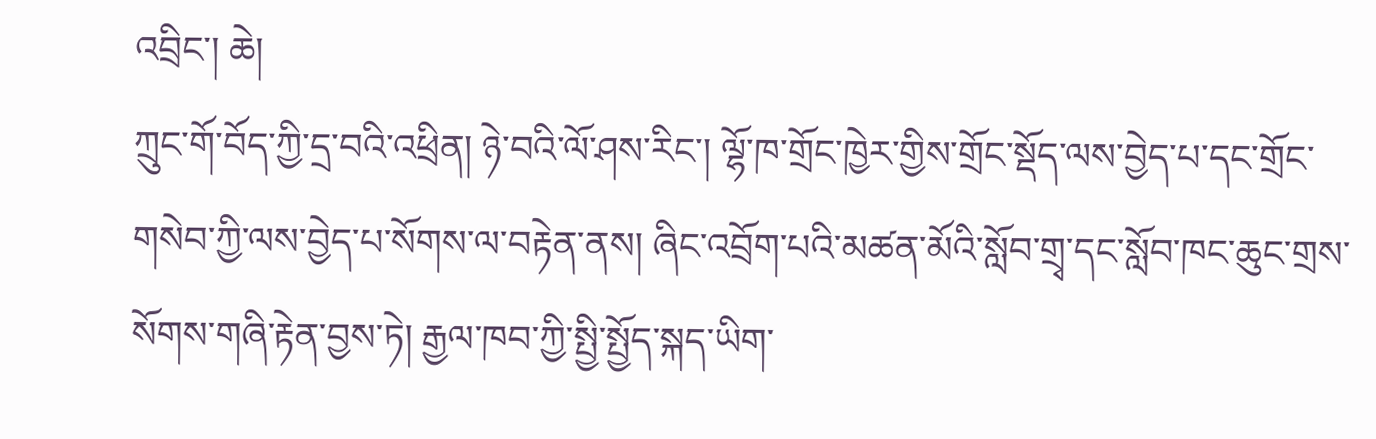འབྲིང་། ཆེ།
ཀྲུང་གོ་བོད་ཀྱི་དྲ་བའི་འཕྲིན། ཉེ་བའི་ལོ་ཤས་རིང་། ལྷོ་ཁ་གྲོང་ཁྱེར་གྱིས་གྲོང་སྡོད་ལས་བྱེད་པ་དང་གྲོང་གསེབ་ཀྱི་ལས་བྱེད་པ་སོགས་ལ་བརྟེན་ནས། ཞིང་འབྲོག་པའི་མཚན་མོའི་སློབ་གྲྭ་དང་སློབ་ཁང་ཆུང་གྲས་སོགས་གཞི་རྟེན་བྱས་ཏེ། རྒྱལ་ཁབ་ཀྱི་སྤྱི་སྤྱོད་སྐད་ཡིག་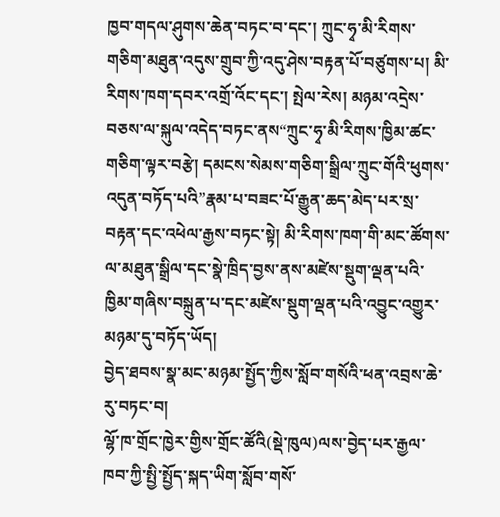ཁྱབ་གདལ་ཤུགས་ཆེན་བཏང་བ་དང་། ཀྲུང་ཧྭ་མི་རིགས་གཅིག་མཐུན་འདུས་གྲུབ་ཀྱི་འདུ་ཤེས་བརྟན་པོ་བཙུགས་པ། མི་རིགས་ཁག་དབར་འགྲོ་འོང་དང་། སྤེལ་རེས། མཉམ་འདྲེས་བཅས་ལ་སྐུལ་འདེད་བཏང་ནས“ཀྲུང་ཧྭ་མི་རིགས་ཁྱིམ་ཚང་གཅིག་ལྟར་བརྩེ། དམངས་སེམས་གཅིག་སྒྲིལ་ཀྲུང་གོའི་ཕུགས་འདུན་བཏོད་པའི”རྣམ་པ་བཟང་པོ་རྒྱུན་ཆད་མེད་པར་སྲ་བརྟན་དང་འཕེལ་རྒྱས་བཏང་སྟེ། མི་རིགས་ཁག་གི་མང་ཚོགས་ལ་མཐུན་སྒྲིལ་དང་སྣེ་ཁྲིད་བྱས་ནས་མཛེས་སྡུག་ལྡན་པའི་ཁྱིམ་གཞིས་བསྐྲུན་པ་དང་མཛེས་སྡུག་ལྡན་པའི་འབྱུང་འགྱུར་མཉམ་དུ་བཏོད་ཡོད།
བྱེད་ཐབས་སྣ་མང་མཉམ་སྤྱོད་ཀྱིས་སློབ་གསོའི་ཕན་འབྲས་ཆེ་རུ་བཏང་བ།
ལྷོ་ཁ་གྲོང་ཁྱེར་གྱིས་གྲོང་ཚོའི(སྡེ་ཁུལ)ལས་བྱེད་པར་རྒྱལ་ཁབ་ཀྱི་སྤྱི་སྤྱོད་སྐད་ཡིག་སློབ་གསོ་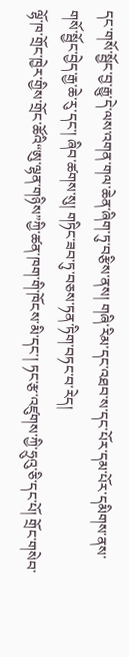དང་གསོ་སྦྱོང་བྱ་རྒྱུ་དེ་ལས་འགན་གལ་ཆེན་ཞིག་ཏུ་བརྩིས་ནས། གཞི་རིམ་དང་འཐབ་ས་དང་པོར་དམ་པོར་དམིགས་ནས་གསོ་སྦྱོང་བྱེད་རྒྱ་ཆེ་རུ་དང་། ཞིབ་ཚགས་སུ། གཏིང་ཟབ་ཏུ་བཅས་ཏན་ཏིག་བཏང་བ་རེད།
ལྷོ་ཁ་གྲོང་ཁྱེར་གྱིས་གྲོང་ཚོའི“ཨུ་ལྷན་གཉིས”ཀྱི་ཚན་ཁག་གི་ཁོངས་མི་དང་། ཏང་རྩ་འཛུགས་ཀྱི་ཧྲུའུ་ཅི་དང་པོ། གྲོང་གསེབ་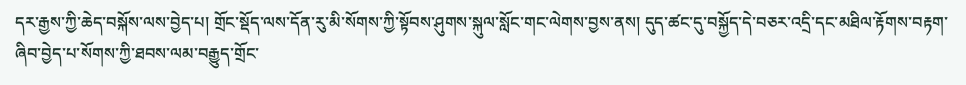དར་རྒྱས་ཀྱི་ཆེད་བསྐོས་ལས་བྱེད་པ། གྲོང་སྡོད་ལས་དོན་རུ་མི་སོགས་ཀྱི་སྟོབས་ཤུགས་སྐུལ་སློང་གང་ལེགས་བྱས་ནས། དུད་ཚང་དུ་བསྐྱོད་དེ་བཅར་འདྲི་དང་མཐིལ་རྟོགས་བརྟག་ཞིབ་བྱེད་པ་སོགས་ཀྱི་ཐབས་ལམ་བརྒྱུད་གྲོང་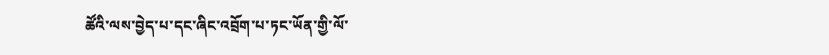ཚོའི་ལས་བྱེད་པ་དང་ཞིང་འབྲོག་པ་ཏང་ཡོན་གྱི་ལོ་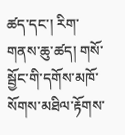ཚད་དང་། རིག་གནས་ཆུ་ཚད། གསོ་སྦྱོང་གི་དགོས་མཁོ་སོགས་མཐིལ་རྟོགས་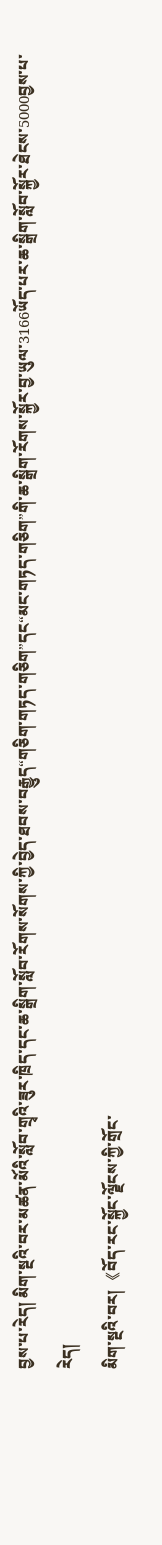བྱས་པ་རེད། མིག་སྔའི་བར་མཚན་མོའི་སློབ་གྲྭའི་ཟུར་ཁྲིད་དང་ཆ་སྒྲིག་སློབ་རོགས་སོགས་ཀྱི་བྱེད་ཐབས་བརྒྱུད“གཅིག་གཏད་གཅིག”དང“མང་གཏད་གཅིག”གི་ཆ་སྒྲིག་རོགས་སྐྱོར་བྱ་ཡུལ་3166ཡོད་པར་ཆ་སྒྲིག་སློབ་སྐྱོར་ཐེངས་5000བྱས་པ་རེད།
མིག་སྔའི་བར། 《བོད་རང་སྐྱོང་ལྗོངས་ཀྱི་གྲོང་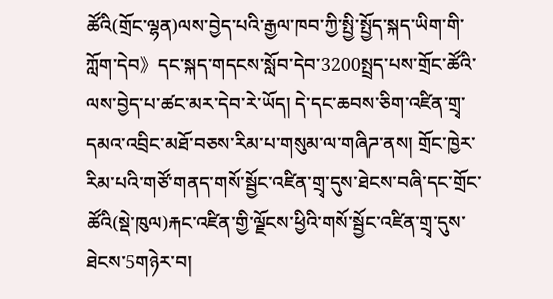ཚོའི(གྲོང་ལྷན)ལས་བྱེད་པའི་རྒྱལ་ཁབ་ཀྱི་སྤྱི་སྤྱོད་སྐད་ཡིག་གི་ཀློག་དེབ》དང་སྐད་གདངས་སློབ་དེབ་3200སྤྲད་པས་གྲོང་ཚོའི་ལས་བྱེད་པ་ཚང་མར་དེབ་རེ་ཡོད། དེ་དང་ཆབས་ཅིག་འཛིན་གྲྭ་དམའ་འབྲིང་མཐོ་བཅས་རིམ་པ་གསུམ་ལ་གཞིཌ་ནས། གྲོང་ཁྱེར་རིམ་པའི་གཙོ་གནད་གསོ་སྦྱོང་འཛིན་གྲྭ་དུས་ཐེངས་བཞི་དང་གྲོང་ཚོའི(སྡེ་ཁུལ)རྐང་འཛིན་གྱི་ལྗོངས་ཕྱིའི་གསོ་སྦྱོང་འཛིན་གྲྭ་དུས་ཐེངས་5གཉེར་བ།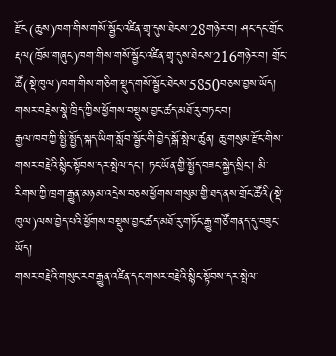རྫོང(ཆུས)ཁག་གིས་གསོ་སྦྱོང་འཛིན་གྲྭ་དུས་ཐེངས་28གཉེར་བ། ཤང་དང་གྲོང་རྡལ(ཁྲོམ་གཞུང)ཁག་གིས་གསོ་སྦྱོང་འཛིན་གྲྭ་དུས་ཐེངས་216གཉེར་བ། གྲོང་ཚོ(སྡེ་ཁུལ)ཁག་གིས་གཅིག་སྡུད་གསོ་སྦྱོང་ཐེངས་5850བཅས་བྱས་ཡོད།
གསར་བརྗེས་སྣེ་ཁྲིད་ཀྱིས་ཕྱོགས་བསྡུས་བྱང་ཚད་མཐོ་རུ་བཏང་བ།
རྒྱལ་ཁབ་ཀྱི་སྤྱི་སྤྱོད་སྐད་ཡིག་སློབ་སྦྱོང་གི་བྱེད་སྒོ་སྤེལ་ཚུན། ཆུ་གསུམ་རྫོང་གིས་གསར་བརྗེའི་སྙིང་སྟོབས་དར་སྤེལ་དང་། ཏང་ཡོན་གྱི་སྤྱོད་བཟང་སྐྱེད་སྲིང་། མི་རིགས་ཀྱི་ཁྲག་རྒྱུན་མཉམ་འདྲེས་བཅས་ཕྱོགས་གསུམ་གྱི་ཐད་ནས་གྲོང་ཚོའི(སྡེ་ཁུལ)ལས་བྱེད་པའི་ཕྱོགས་བསྡུས་བྱང་ཚད་མཐོ་རུ་གཏོང་རྒྱུ་གཙོ་གནད་དུ་བཟུང་ཡོད།
གསར་བརྗེའི་གསུང་རབ་རྒྱུན་འཛིན་དང་གསར་བརྗེའི་སྙིང་སྟོབས་དར་སྤེལ་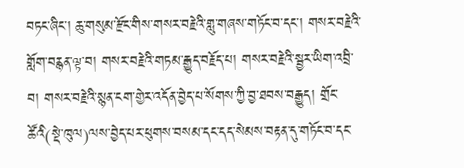བཏང་ཞིང་། ཆུ་གསུམ་རྫོང་གིས་གསར་བརྗེའི་གླུ་གཞས་གཏོང་བ་དང་། གསར་བརྗེའི་གློག་བརྙན་ལྟ་བ། གསར་བརྗེའི་གཏམ་རྒྱུད་བརྗོད་པ། གསར་བརྗེའི་སྦྱར་ཡིག་འབྲི་བ། གསར་བརྗེའི་སྙན་ངག་གྱེར་འདོན་བྱེད་པ་སོགས་ཀྱི་བྱ་ཐབས་བརྒྱུད། གྲོང་ཚོའི(སྡེ་ཁུལ)ལས་བྱེད་པར་ཕུགས་བསམ་དང་དད་སེམས་བརྟན་དུ་གཏོང་བ་དང་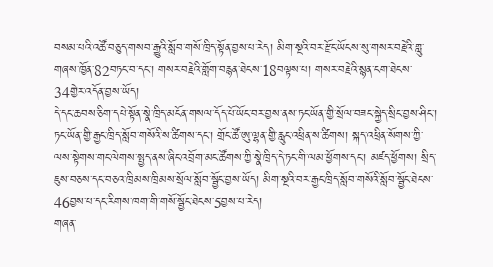བསམ་པའི་འཚོ་བཅུད་གསབ་རྒྱུའི་སློབ་གསོ་ཁྲིད་སྟོན་བྱས་པ་རེད། མིག་སྔའི་བར་རྫོང་ཡོངས་སུ་གསར་བརྗེའི་གླུ་གཞས་ཁྱོན་82བཏང་བ་དང་། གསར་བརྗེའི་གློག་བརྙན་ཐེངས་18བལྟས་པ། གསར་བརྗེའི་སྙན་ངག་ཐེངས་34གྱེར་འདོན་བྱས་ཡོད།
དེ་དང་ཆབས་ཅིག་དཔེ་སྟོན་སྣེ་ཁྲིད་མངོན་གསལ་དོད་པོ་ཡོང་བར་བྱས་ནས་ཏང་ཡོན་གྱི་སྲོལ་བཟང་སྐྱེད་སྲིང་བྱས་ཤིང་། ཏང་ཡོན་གྱི་རྒྱང་ཁྲིད་སློབ་གསོའི་ས་ཚིགས་དང་། གྲོང་ཚོ་ཨུ་ལྷན་གྱི་རླུང་འཕྲིན་ས་ཚིགས། སྐད་འཕྲིན་སོགས་ཀྱི་ལས་སྟེགས་གང་ལེགས་སྤྱད་ནས་ཞིང་འབྲོག་མང་ཚོགས་ཀྱི་སྣེ་ཁྲིད་དེ་ཏང་གི་ལམ་ཕྱོགས་དང་། མཛད་ཕྱོགས། སྲིད་ཇུས་བཅས་དང་བཅའ་ཁྲིམས་ཁྲིམས་སྲོལ་སློབ་སྦྱོང་བྱས་ཡོད། མིག་སྔའི་བར་རྒྱང་ཁྲིད་སློབ་གསོའི་སློབ་སྦྱོང་ཐེངས་46བྱས་པ་དང་རིགས་ཁག་གི་གསོ་སྦྱོང་ཐེངས་5བྱས་པ་རེད།
གཞན་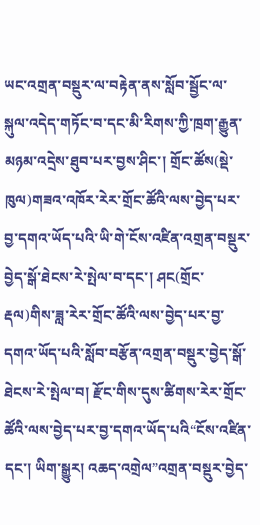ཡང་འགྲན་བསྡུར་ལ་བརྟེན་ནས་སློབ་སྦྱོང་ལ་སྐུལ་འདེད་གཏོང་བ་དང་མི་རིགས་ཀྱི་ཁྲག་རྒྱུན་མཉམ་འདྲེས་ཐུབ་པར་བྱས་ཤིང་། གྲོང་ཚོས(སྡེ་ཁུལ)གཟའ་འཁོར་རེར་གྲོང་ཚོའི་ལས་བྱེད་པར་བྱ་དགའ་ཡོད་པའི་ཡི་གེ་ངོས་འཛིན་འགྲན་བསྡུར་བྱེད་སྒོ་ཐེངས་རེ་སྤེལ་བ་དང་། ཤང(གྲོང་རྡལ)གིས་ཟླ་རེར་གྲོང་ཚོའི་ལས་བྱེད་པར་བྱ་དགའ་ཡོད་པའི་སློབ་བརྩོན་འགྲན་བསྡུར་བྱེད་སྒོ་ཐེངས་རེ་སྤེལ་བ། རྫོང་གིས་དུས་ཚིགས་རེར་གྲོང་ཚོའི་ལས་བྱེད་པར་བྱ་དགའ་ཡོད་པའི“ངོས་འཛིན་དང་། ཡིག་སྒྱུར། འཆད་འགྲེལ”འགྲན་བསྡུར་བྱེད་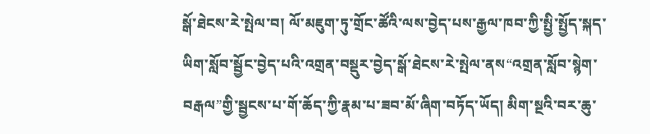སྒོ་ཐེངས་རེ་སྤེལ་བ། ལོ་མཇུག་ཏུ་གྲོང་ཚོའི་ལས་བྱེད་པས་རྒྱལ་ཁབ་ཀྱི་སྤྱི་སྤྱོད་སྐད་ཡིག་སློབ་སྦྱོང་བྱེད་པའི་འགྲན་བསྡུར་བྱེད་སྒོ་ཐེངས་རེ་སྤེལ་ནས“འགྲན་སློབ་སྙེག་བརྒལ”གྱི་སྦྱངས་པ་གོ་ཆོད་ཀྱི་རྣམ་པ་ཟབ་མོ་ཞིག་བཏོད་ཡོད། མིག་སྔའི་བར་ཆུ་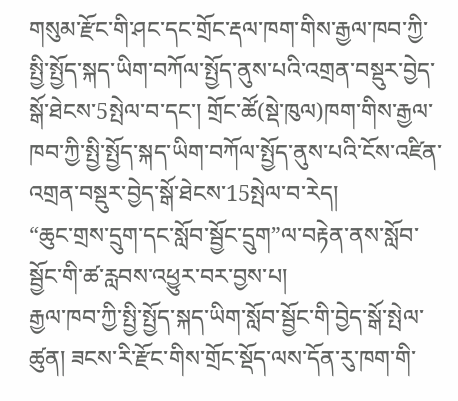གསུམ་རྫོང་གི་ཤང་དང་གྲོང་རྡལ་ཁག་གིས་རྒྱལ་ཁབ་ཀྱི་སྤྱི་སྤྱོད་སྐད་ཡིག་བཀོལ་སྤྱོད་ནུས་པའི་འགྲན་བསྡུར་བྱེད་སྒོ་ཐེངས་5སྤེལ་བ་དང་། གྲོང་ཚོ(སྡེ་ཁུལ)ཁག་གིས་རྒྱལ་ཁབ་ཀྱི་སྤྱི་སྤྱོད་སྐད་ཡིག་བཀོལ་སྤྱོད་ནུས་པའི་ངོས་འཛིན་འགྲན་བསྡུར་བྱེད་སྒོ་ཐེངས་15སྤེལ་བ་རེད།
“ཆུང་གྲས་དྲུག་དང་སློབ་སྦྱོང་དྲུག”ལ་བརྟེན་ནས་སློབ་སྦྱོང་གི་ཚ་རླབས་འཕྱུར་བར་བྱས་པ།
རྒྱལ་ཁབ་ཀྱི་སྤྱི་སྤྱོད་སྐད་ཡིག་སློབ་སྦྱོང་གི་བྱེད་སྒོ་སྤེལ་ཚུན། ཟངས་རི་རྫོང་གིས་གྲོང་སྡོད་ལས་དོན་རུ་ཁག་གི་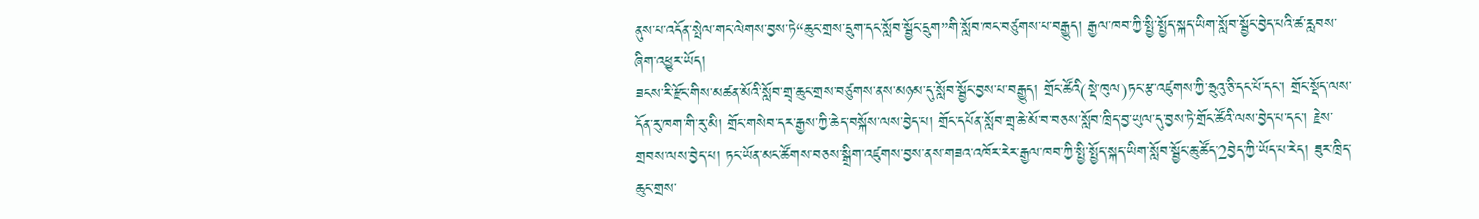ནུས་པ་འདོན་སྤེལ་གང་ལེགས་བྱས་ཏེ“ཆུང་གྲས་དྲུག་དང་སློབ་སྦྱོང་དྲུག”གི་སློབ་ཁང་བཙུགས་པ་བརྒྱུད། རྒྱལ་ཁབ་ཀྱི་སྤྱི་སྤྱོད་སྐད་ཡིག་སློབ་སྦྱོང་བྱེད་པའི་ཚ་རླབས་ཞིག་འཕྱུར་ཡོད།
ཟངས་རི་རྫོང་གིས་མཚན་མོའི་སློབ་གྲྭ་ཆུང་གྲས་བཙུགས་ནས་མཉམ་དུ་སློབ་སྦྱོང་བྱས་པ་བརྒྱུད། གྲོང་ཚོའི(སྡེ་ཁུལ)ཏང་རྩ་འཛུགས་ཀྱི་ཧྲུའུ་ཅི་དང་པོ་དང་། གྲོང་སྡོད་ལས་དོན་རུ་ཁག་གི་རུ་མི། གྲོང་གསེབ་དར་རྒྱས་ཀྱི་ཆེད་བསྐོས་ལས་བྱེད་པ། གྲོང་དཔོན་སློབ་གྲྭ་ཆེ་མོ་བ་བཅས་སློབ་ཁྲིད་བྱ་ཡུལ་དུ་བྱས་ཏེ་གྲོང་ཚོའི་ལས་བྱེད་པ་དང་། རྗེས་གྲབས་ལས་བྱེད་པ། ཏང་ཡོན་མང་ཚོགས་བཅས་སྒྲིག་འཛུགས་བྱས་ནས་གཟའ་འཁོར་རེར་རྒྱལ་ཁབ་ཀྱི་སྤྱི་སྤྱོད་སྐད་ཡིག་སློབ་སྦྱོང་ཆུ་ཚོད་2བྱེད་ཀྱི་ཡོད་པ་རེད། ཟུར་ཁྲིད་ཆུང་གྲས་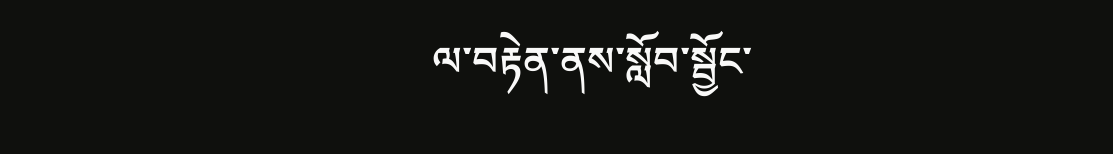ལ་བརྟེན་ནས་སློབ་སྦྱོང་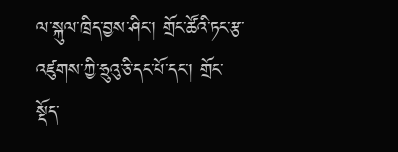ལ་སྐུལ་ཁྲིད་བྱས་ཤིང་། གྲོང་ཚོའི་ཏང་རྩ་འཛུགས་ཀྱི་ཧྲུའུ་ཅི་དང་པོ་དང་། གྲོང་སྡོད་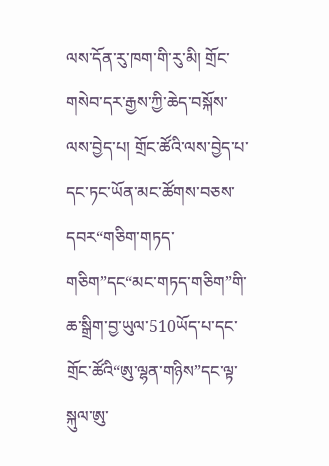ལས་དོན་རུ་ཁག་གི་རུ་མི། གྲོང་གསེབ་དར་རྒྱས་ཀྱི་ཆེད་བསྐོས་ལས་བྱེད་པ། གྲོང་ཚོའི་ལས་བྱེད་པ་དང་ཏང་ཡོན་མང་ཚོགས་བཅས་དབར“གཅིག་གཏད་གཅིག”དང“མང་གཏད་གཅིག”གི་ཆ་སྒྲིག་བྱ་ཡུལ་510ཡོད་པ་དང་གྲོང་ཚོའི“ཨུ་ལྷན་གཉིས”དང་ལྟ་སྐུལ་ཨུ་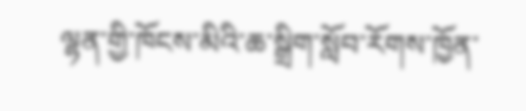ལྷན་གྱི་ཁོངས་མིའི་ཆ་སྒྲིག་སློབ་རོགས་ཁྱོན་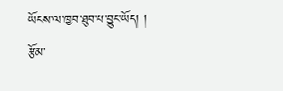ཡོངས་ལ་ཁྱབ་ཐུབ་པ་བྱུང་ཡོད། །
རྩོམ་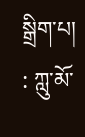སྒྲིག་པ། : ཀླུ་མོ་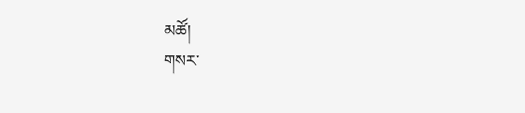མཚོ།
གསར་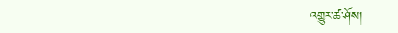འགྱུར་ཚ་ཤོས།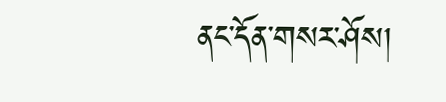ནང་དོན་གསར་ཤོས།